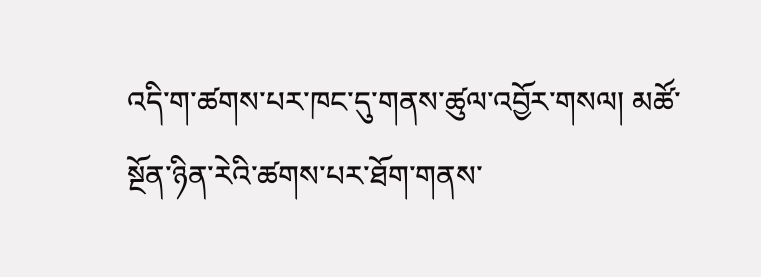འདི་ག་ཚགས་པར་ཁང་དུ་གནས་ཚུལ་འབྱོར་གསལ། མཚོ་སྔོན་ཉིན་རེའི་ཚགས་པར་ཐོག་གནས་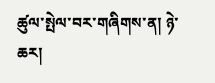ཚུལ་སྤེལ་བར་གཞིགས་ན། ཉེ་ཆར།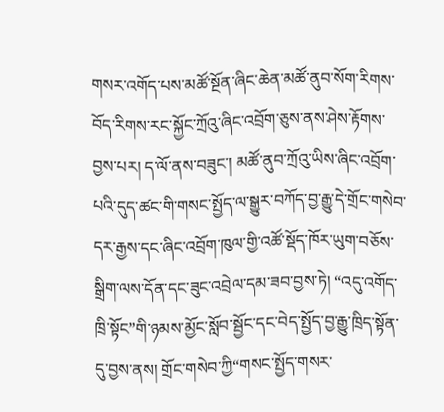གསར་འགོད་པས་མཚོ་སྔོན་ཞིང་ཆེན་མཚོ་ནུབ་སོག་རིགས་བོད་རིགས་རང་སྐྱོང་ཀྲོའུ་ཞིང་འབྲོག་ཅུས་ནས་ཤེས་རྟོགས་བྱས་པར། ད་ལོ་ནས་བཟུང་། མཚོ་ནུབ་ཀྲོའུ་ཡིས་ཞིང་འབྲོག་པའི་དུད་ཚང་གི་གསང་སྤྱོད་ལ་སྒྱུར་བཀོད་བྱ་རྒྱུ་དེ་གྲོང་གསེབ་དར་རྒྱས་དང་ཞིང་འབྲོག་ཁུལ་གྱི་འཚོ་སྡོད་ཁོར་ཡུག་བཅོས་སྒྲིག་ལས་དོན་དང་ཟུང་འབྲེལ་དམ་ཟབ་བྱས་ཏེ། “འདུ་འགོད་ཁྲི་སྟོང”གི་ཉམས་མྱོང་སློབ་སྦྱོང་དང་བེད་སྤྱོད་བྱ་རྒྱུ་ཁྲིད་སྟོན་དུ་བྱས་ནས། གྲོང་གསེབ་ཀྱི“གསང་སྤྱོད་གསར་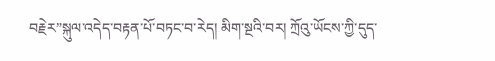བརྗེར”སྐུལ་འདེད་བརྟན་པོ་བཏང་བ་རེད། མིག་སྔའི་བར། ཀྲོའུ་ཡོངས་ཀྱི་དུད་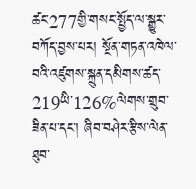ཚང་277གྱི་གསང་སྤྱོད་ལ་སྒྱུར་བཀོད་བྱས་པར། སྔོན་གཏན་འཁེལ་བའི་འཛུགས་སྐྲུན་དམིགས་ཚད་219ཡི་126%ལེགས་གྲུབ་ཟིན་པ་དང་། ཞིབ་བཤེར་རྩིས་ལེན་ཐུབ་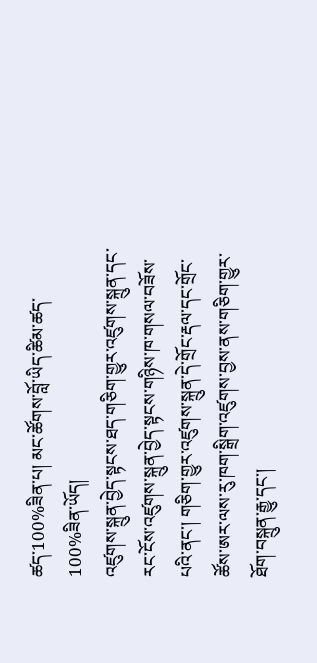ཚད་100%ཟིན་པ། མང་ཚོགས་བློ་ཡིད་ཚིམ་ཚད་100%ཟིན་ཡོད།
འཛུགས་སྐྲུན་བྱེད་སྟངས་ཐད་གཅིག་གྱུར་འཛུགས་སྐྲུན་དང་རང་ངོས་འཛུགས་སྐྲུན་བྱེད་སྟངས་གཉིས་ཁ་གསལ་བཟོས་པའི་ནང་། གཅིག་གྱུར་འཛུགས་སྐྲུན་དེ་གྲོང་རྡལ་དང་གྲོང་ཚོས་ཨར་ལས་རུ་ཁག་སྒྲིག་འཛུགས་བྱས་ནས་གཅིག་གྱུར་ཐོག་བསྐྲུན་རྒྱུ་དང་།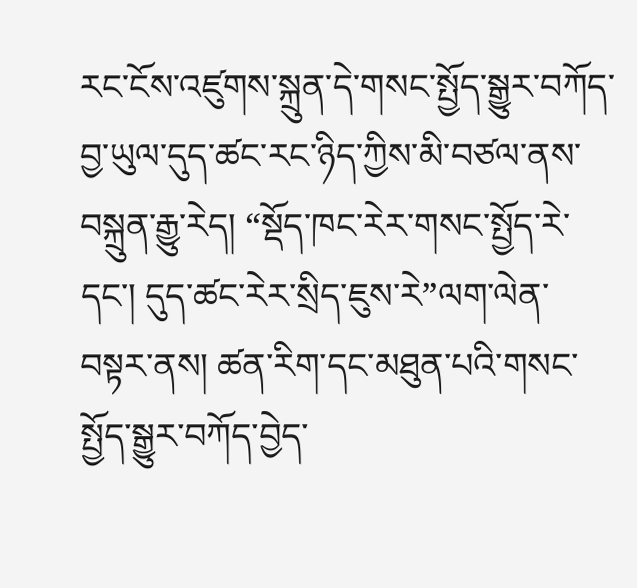རང་ངོས་འཛུགས་སྐྲུན་དེ་གསང་སྤྱོད་སྒྱུར་བཀོད་བྱ་ཡུལ་དུད་ཚང་རང་ཉིད་ཀྱིས་མི་བཙལ་ནས་བསྐྲུན་རྒྱུ་རེད། “སྡོད་ཁང་རེར་གསང་སྤྱོད་རེ་དང་། དུད་ཚང་རེར་སྲིད་ཇུས་རེ”ལག་ལེན་བསྟར་ནས། ཚན་རིག་དང་མཐུན་པའི་གསང་སྤྱོད་སྒྱུར་བཀོད་བྱེད་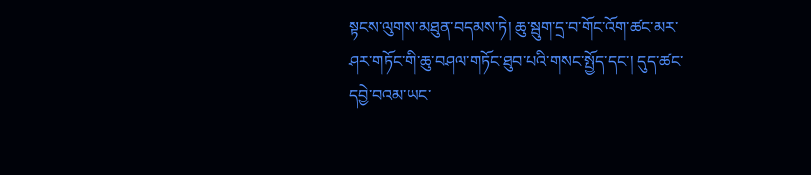སྟངས་ལུགས་མཐུན་བདམས་ཏེ། ཆུ་སྦུག་དྲ་བ་གོང་འོག་ཚང་མར་ཤར་གཏོང་གི་ཆུ་བཤལ་གཏོང་ཐུབ་པའི་གསང་སྤྱོད་དང་། དུད་ཚང་དབྱེ་བའམ་ཡང་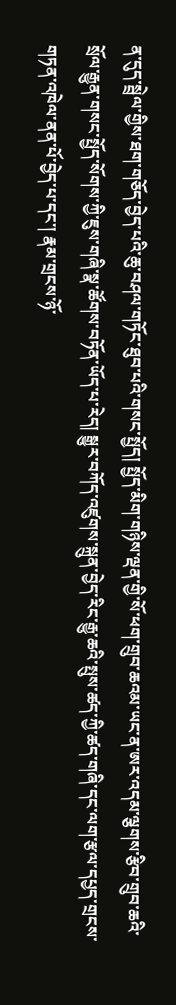ན་དུད་སྦྲེལ་གྱིས་ཐག་གཅོད་བྱེད་པའི་ཆུ་བཤལ་གཏོང་ཐུབ་པའི་གསང་སྤྱོད། སྤྱོད་མིག་གཉིས་ལྡན་གྱི་སོ་ཕག་གྲུབ་ཆའམ་ཡང་ན་ཨར་འདམ་ལྕགས་རྩིབ་གྲུབ་ཆའི་སྲོལ་རྒྱུན་གསང་སྤྱོད་སོགས་ཀྱི་ཇུས་གཞི་སྣ་ཚོགས་བཏོན་ཡོད་པ་རེད། སྒྱུར་བཀོད་འཛུགས་སྐྲུན་བྱེད་རིང་རྒྱུ་ཆའི་སྤུས་ཚད་ཀྱི་ཚད་གཞི་དང་ལག་རྩལ་དཔྱད་གྲངས་གཏན་འཁེལ་ནན་པོ་བྱེད་པ་དང་། རྣམ་གྲངས་ཉོ་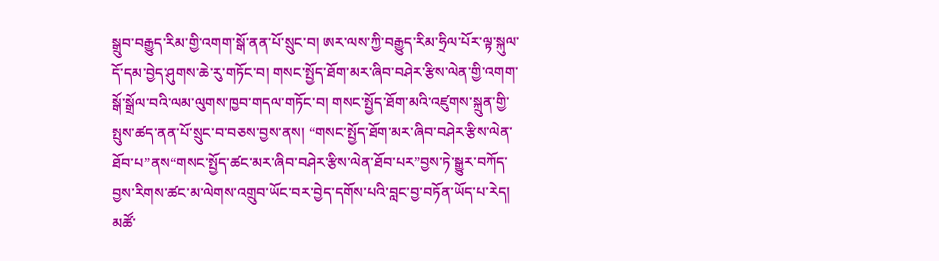སྒྲུབ་བརྒྱུད་རིམ་གྱི་འགག་སྒོ་ནན་པོ་སྲུང་བ། ཨར་ལས་ཀྱི་བརྒྱུད་རིམ་ཧྲིལ་པོར་ལྟ་སྐུལ་དོ་དམ་བྱེད་ཤུགས་ཆེ་རུ་གཏོང་བ། གསང་སྤྱོད་ཐོག་མར་ཞིབ་བཤེར་རྩིས་ལེན་གྱི་འགག་སྒོ་སྒྲོལ་བའི་ལམ་ལུགས་ཁྱབ་གདལ་གཏོང་བ། གསང་སྤྱོད་ཐོག་མའི་འཛུགས་སྐྲུན་གྱི་སྤུས་ཚད་ནན་པོ་སྲུང་བ་བཅས་བྱས་ནས། “གསང་སྤྱོད་ཐོག་མར་ཞིབ་བཤེར་རྩིས་ལེན་ཐོབ་པ”ནས“གསང་སྤྱོད་ཚང་མར་ཞིབ་བཤེར་རྩིས་ལེན་ཐོབ་པར”བྱས་ཏེ་སྒྱུར་བཀོད་བྱས་རིགས་ཚང་མ་ལེགས་འགྲུབ་ཡོང་བར་བྱེད་དགོས་པའི་བླང་བྱ་བཏོན་ཡོད་པ་རེད།
མཚོ་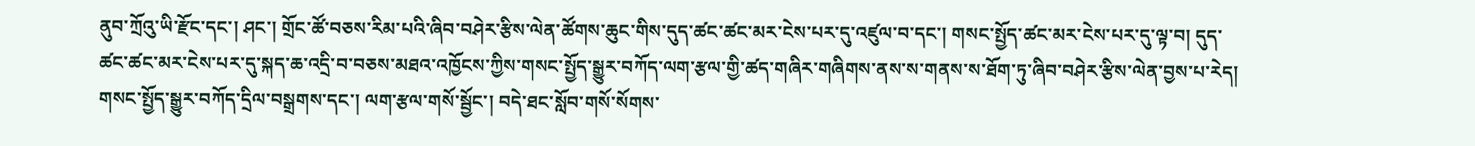ནུབ་ཀྲོའུ་ཡི་རྫོང་དང་། ཤང་། གྲོང་ཚོ་བཅས་རིམ་པའི་ཞིབ་བཤེར་རྩིས་ལེན་ཚོགས་ཆུང་གིས་དུད་ཚང་ཚང་མར་ངེས་པར་དུ་འཛུལ་བ་དང་། གསང་སྤྱོད་ཚང་མར་ངེས་པར་དུ་ལྟ་བ། དུད་ཚང་ཚང་མར་ངེས་པར་དུ་སྐད་ཆ་འདྲི་བ་བཅས་མཐའ་འཁྱོངས་ཀྱིས་གསང་སྤྱོད་སྒྱུར་བཀོད་ལག་རྩལ་གྱི་ཚད་གཞིར་གཞིགས་ནས་ས་གནས་ས་ཐོག་ཏུ་ཞིབ་བཤེར་རྩིས་ལེན་བྱས་པ་རེད། གསང་སྤྱོད་སྒྱུར་བཀོད་དྲིལ་བསྒྲགས་དང་། ལག་རྩལ་གསོ་སྦྱོང་། བདེ་ཐང་སློབ་གསོ་སོགས་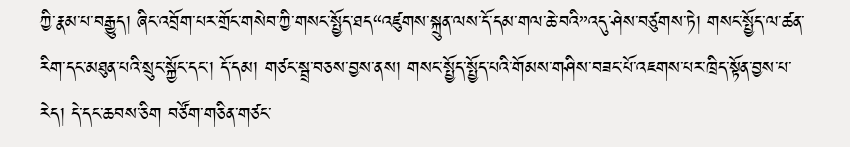ཀྱི་རྣམ་པ་བརྒྱུད། ཞིང་འབྲོག་པར་གྲོང་གསེབ་ཀྱི་གསང་སྤྱོད་ཐད“འཛུགས་སྐྲུན་ལས་དོ་དམ་གལ་ཆེ་བའི”འདུ་ཤེས་བཙུགས་ཏེ། གསང་སྤྱོད་ལ་ཚན་རིག་དང་མཐུན་པའི་སྲུང་སྐྱོང་དང་། དོ་དམ། གཙང་སྦྲ་བཅས་བྱས་ནས། གསང་སྤྱོད་སྤྱོད་པའི་གོམས་གཤིས་བཟང་པོ་འཇགས་པར་ཁྲིད་སྟོན་བྱས་པ་རེད། དེ་དང་ཆབས་ཅིག བཙོག་གཅིན་གཙང་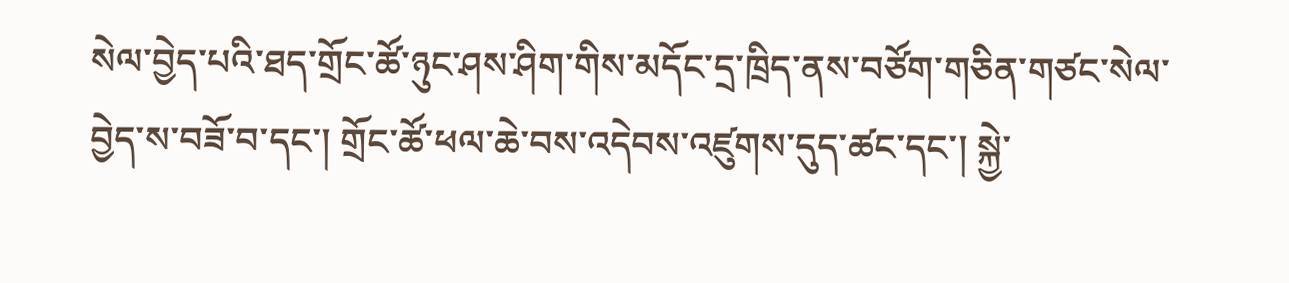སེལ་བྱེད་པའི་ཐད་གྲོང་ཚོ་ཉུང་ཤས་ཤིག་གིས་མདོང་དྲ་ཁྲིད་ནས་བཙོག་གཅིན་གཙང་སེལ་བྱེད་ས་བཟོ་བ་དང་། གྲོང་ཚོ་ཕལ་ཆེ་བས་འདེབས་འཛུགས་དུད་ཚང་དང་། སྐྱེ་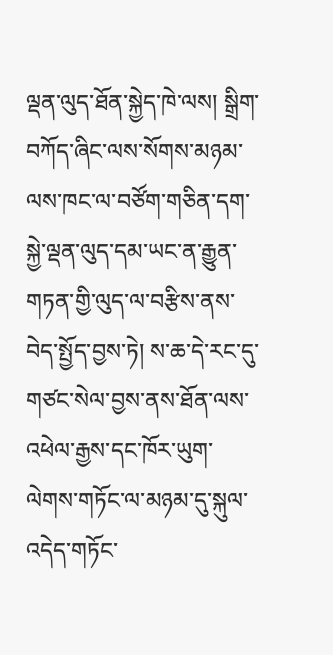ལྡན་ལུད་ཐོན་སྐྱེད་ཁེ་ལས། སྒྲིག་བཀོད་ཞིང་ལས་སོགས་མཉམ་ལས་ཁང་ལ་བཙོག་གཅིན་དག་སྐྱེ་ལྡན་ལུད་དམ་ཡང་ན་རྒྱུན་གཏན་གྱི་ལུད་ལ་བརྩིས་ནས་བེད་སྤྱོད་བྱས་ཏེ། ས་ཆ་དེ་རང་དུ་གཙང་སེལ་བྱས་ནས་ཐོན་ལས་འཕེལ་རྒྱས་དང་ཁོར་ཡུག་ལེགས་གཏོང་ལ་མཉམ་དུ་སྐུལ་འདེད་གཏོང་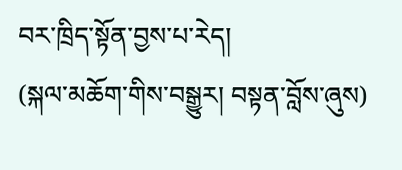བར་ཁྲིད་སྟོན་བྱས་པ་རེད།
(སྐལ་མཆོག་གིས་བསྒྱུར། བསྟན་བློས་ཞུས)